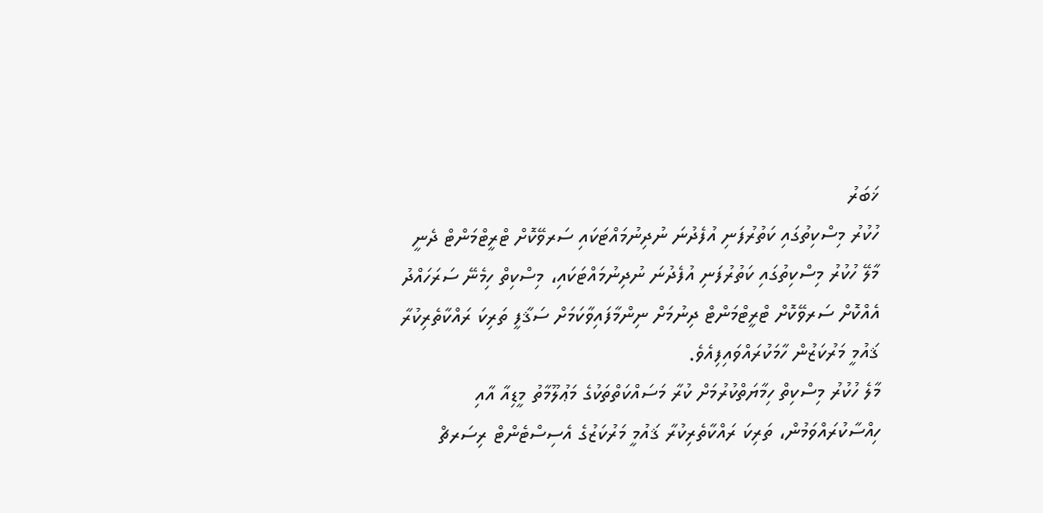ޚަބަރު
ހުކުރު މިސްކިތުގައި ކަތުރުފަނި އުފެދުނަ ނުދިނުމައްޓަކައި ސަރވޭކޮށް ޓްރީޓްމަންޓް ދެނީ
މާލޭ ހުކުރު މިސްކިތުގައި ކަތުރުފަނި އުފެދުނަ ނުދިނުމައްޓަކައި، މިސްކިތް ހިމެނޭ ސަރަހައްދު އެއްކޮށް ސަރވޭކޮށް ޓްރީޓްމަންޓް ދިނުމަށް ނިންމާފައިވާކަމަށް ސަޤާފީ ތަރިކަ ރައްކާތެރިކުރާ ޤައުމީ މަރުކަޒުން ހާމަކުރައްވައިފިއެވެ.
މާލެ ހުކުރު މިސްކިތް ހިމާޔަތްކުރުމަށް ކުރާ މަސައްކަތްތަކުގެ މަޢުލޫމާތު މީޑިއާ އާއި ހިއްސާކުރައްވަމުން، ތަރިކަ ރައްކާތެރިކުރާ ޤައުމީ މަރުކަޒުގެ އެސިސްޓެންޓް ރިސަރޗް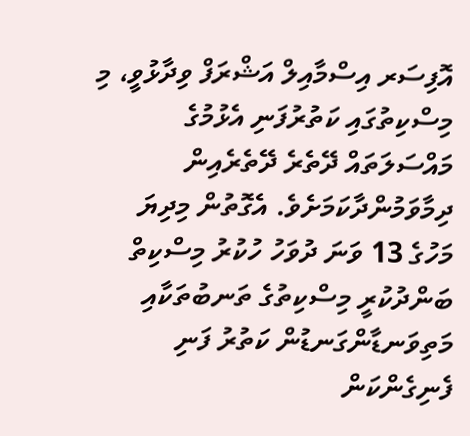އޮފިސަރ އިސްމާއިލް އަޝްރަފް ވިދާޅުވީ، މި މިސްކިތުގައި ކަތުރުފަނި އެޅުމުގެ މައްސަލަތައް ދޭތެރެ ދޭތެރެއިން ދިމާވަމުންދާކަމަށެވެ. އެގޮތުން މިދިޔަ މަހުގެ 13 ވަނަ ދުވަހު ހުކުރު މިސްކިތް ބަންދުކުރީ މިސްކިތުގެ ތަނބުތަކާއި މަތިވަނޑާންގަނޑުން ކަތުރު ފަނި ފެނިގެންކަން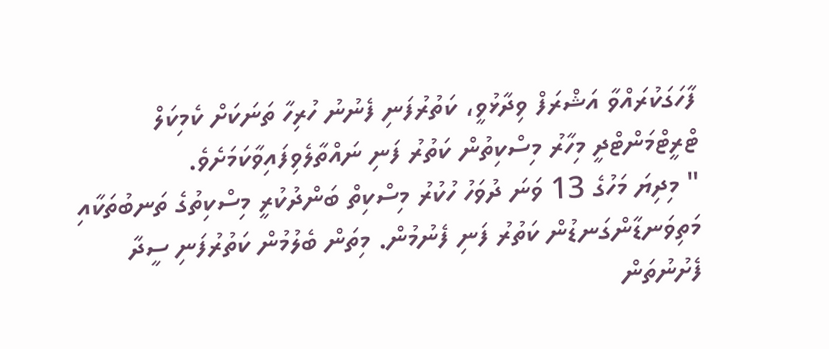ފާހަގަކުރައްވާ އަޝްރަފް ވިދާޅުވީ، ކަތުރުފަނި ފެނުނު ހުރިހާ ތަނަކަށް ކެމިކަލް ޓްރީޓްމަންޓްދީ މިހާރު މިސްކިތުން ކަތުރު ފަނި ނައްތާލެވިފައިވާކަމަށެވެ.
" މިދިޔަ މަހުގެ 13 ވަނަ ދުވަހު ހުކުރު މިސްކިތް ބަންދުކުރީ މިސްކިތުގެ ތަނބުތަކާއި މަތިވަނޑާންގަނޑުން ކަތުރު ފަނި ފެނުމުން. މިތަން ބެލުމުން ކަތުރުފަނި ސީދާ ފެށުނުތަން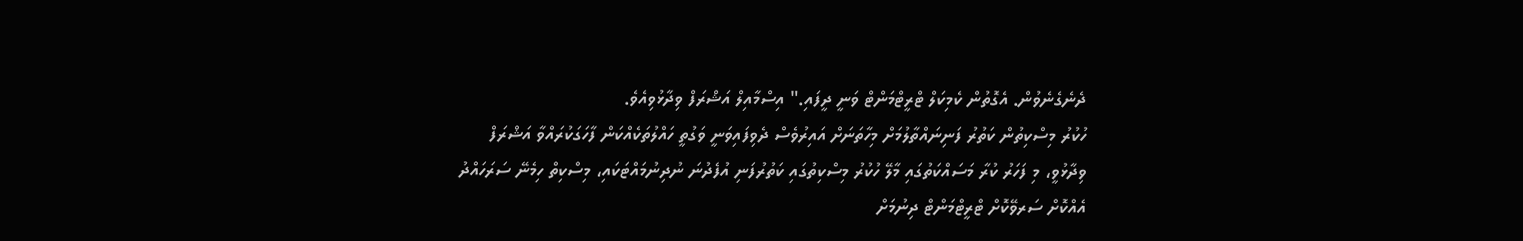ދެނެގެނެވުން. އެގޮތުން ކެމިކަލް ޓްރީޓްމަންޓް ވަނީ ދީފައި." އިސްމާއިލް އަޝްރަފް ވިދާޅުވިއެވެ.
ހުކުރު މިސްކިތުން ކަތުރު ފަނިނައްތާލުމަށް މިހާތަނަށް އައިރުވެސް ދެވިފައިވަނީ ވަގުތީ ހައްލުތަކެއްކަން ފާހަގަކުރައްވާ އަޝްރަފް ވިދާޅުވީ، މި ފަހަރު ކުރާ މަސައްކަތުގައި މާލޭ ހުކުރު މިސްކިތުގައި ކަތުރުފަނި އުފެދުނަ ނުދިނުމައްޓަކައި، މިސްކިތް ހިމެނޭ ސަރަހައްދު އެއްކޮށް ސަރވޭކޮށް ޓްރީޓްމަންޓް ދިނުމަށް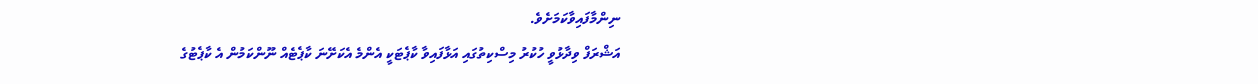ނިންމާފައިވާކަމަށެވެ.
އަޝްރަފް ވިދާޅުވީ ހުކުރު މިސްކިތުގައި އަޅާފައިވާ ކާޕެޓަކީ އެންމެ އެކަށޭނަ ކާޕެޓެއް ނޫންކަމުން އެ ކާޕެޓުގެ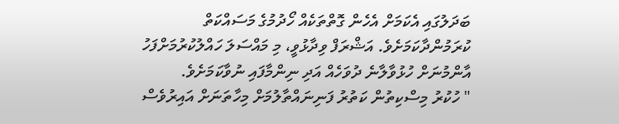ބަދަލުގައި އެކަމަށް އެހެން ގޮތްތަކެއް ހޯދުމުގެ މަސައްކަތް ކުރަމުންދާކަމަށެވެ. އަޝްރަފް ވިދާޅުވީ، މި މައްސަލަ ހައްލުކުރުމަށްފަހު އާންމުނަށް ހުޅުވާލާނެ ދުވަހެއް އަދި ނިންމާފައި ނުވާކަމަށެވެ.
" ހުކުރު މިސްކިތުން ކަތުރު ފަނިނައްތާލުމަށް މިހާތަނަށް އައިރުވެސް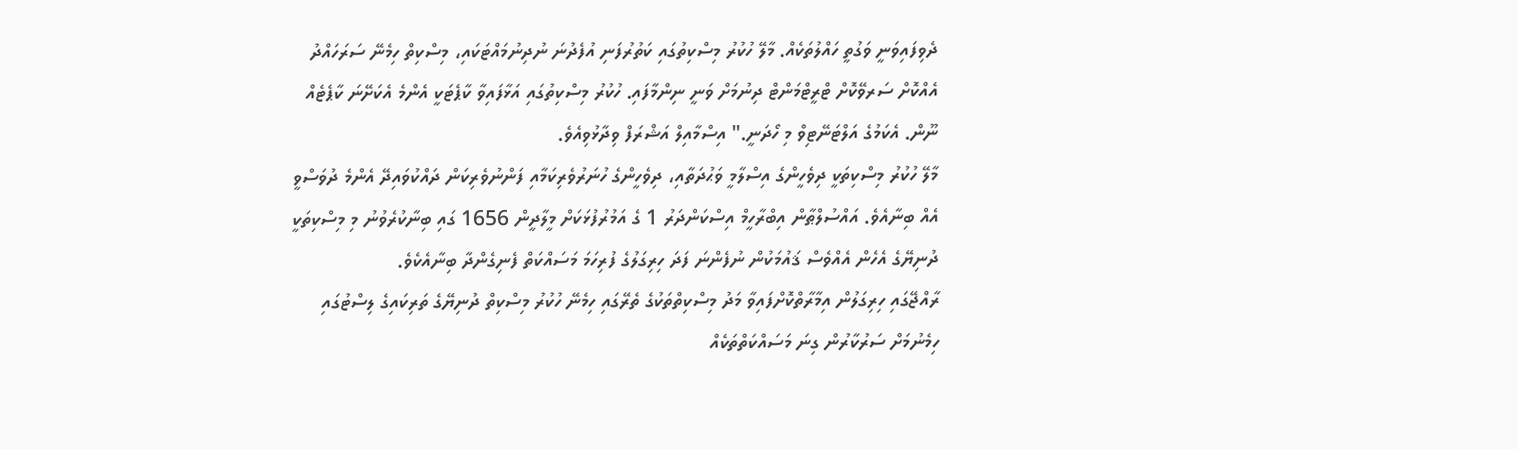ދެވިފައިވަނީ ވަގުތީ ހައްލުތަކެއް. މާލޭ ހުކުރު މިސްކިތުގައި ކަތުރުފަނި އުފެދުނަ ނުދިނުމައްޓަކައި، މިސްކިތް ހިމެނޭ ސަރަހައްދު އެއްކޮށް ސަރވޭކޮށް ޓްރީޓްމަންޓް ދިނުމަށް ވަނީ ނިންމާފައި. ހުކުރު މިސްކިތުގައި އަޅާފައިވާ ކާޕެޓަކީ އެންމެ އެކަށޭނަ ކާޕެޓެއް ނޫން. އެކަމުގެ އަލްޓަނޭޓިވް މި ހޯދަނީ." އިސްމާއިލް އަޝްރަފް ވިދާޅުވިއެވެ.
މާލޭ ހުކުރު މިސްކިތަކީ ދިވެހީންގެ އިސްލާމީ ވަޙުދަތާއި، ދިވެހީންގެ ހުނަރުވެރިކަމާއި ފަންނުވެރިކަން ދައްކުވައިދޭ އެންމެ ދުވަސްވީ އެއް ބިނާއެވެ. އައްސުލްޠާން އިބްރާހީމް އިސްކަންދަރު 1 ގެ އަމުރުފުޅަކަށް މީލާދީން 1656 ގައި ބިނާކުރެވުނު މި މިސްކިތަކީ ދުނިޔޭގެ އެހެން އެއްވެސް ޤައުމަކުން ނުފެންނަ ފަދަ ހިރިގަލުގެ ފުރިހަމަ މަސައްކަތް ފެނިގެންދާ ބިނާއެކެވެ.
ރާއްޖޭގައި ހިރިގަލުން އިމާރާތްކޮށްފައިވާ މަދު މިސްކިތްތަކުގެ ތެރޭގައި ހިމެނޭ ހުކުރު މިސްކިތް ދުނިޔޭގެ ތަރިކައިގެ ލިސްޓުގައި ހިމެނުމަށް ސަރުކާރުން ގިނަ މަސައްކަތްތަކެއް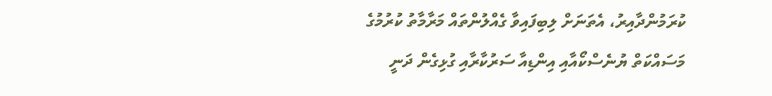ކުރަމުންދާއިރު، އެތަނަށް ލިބިފައިވާ ގެއްލުންތައް މަރާމާތު ކުރުމުގެ މަސައްކަތް ޔުނެސްކޯއާއި އިންޑިއާ ސަރުކާރާއި ގުޅިގެން ދަނީ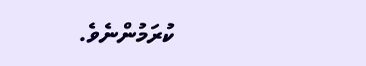ކުރަމުންނެވެ.